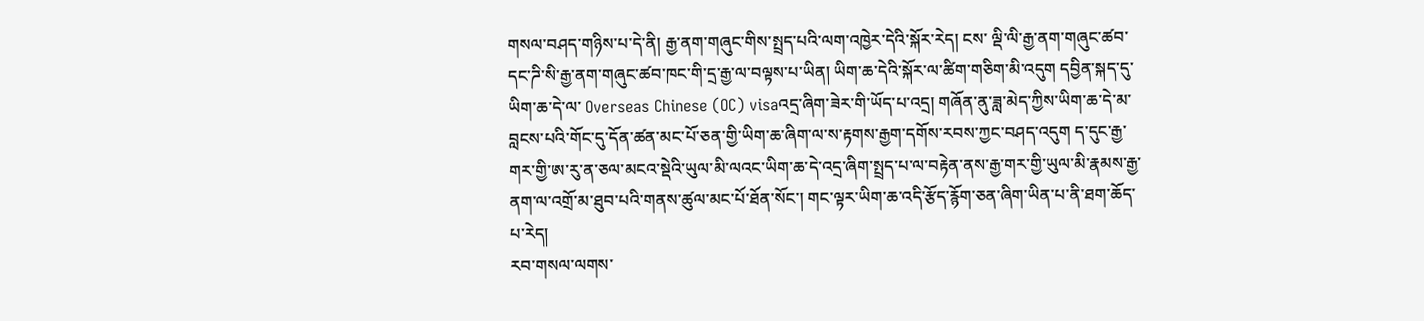གསལ་བཤད་གཉིས་པ་དེ་ནི། རྒྱ་ནག་གཞུང་གིས་སྤྲད་པའི་ལག་འཁྱེར་དེའི་སྐོར་རེད། ངས་ ལྡི་ལི་རྒྱ་ནག་གཞུང་ཚབ་དང་ཌི་སི་རྒྱ་ནག་གཞུང་ཚབ་ཁང་གི་དྲ་རྒྱ་ལ་བལྟས་པ་ཡིན། ཡིག་ཆ་དེའི་སྐོར་ལ་ཚིག་གཅིག་མི་འདུག དབྱིན་སྐད་དུ་ཡིག་ཆ་དེ་ལ་ Overseas Chinese (OC) visaའདྲ་ཞིག་ཟེར་གི་ཡོད་པ་འདྲ། གཞོན་ནུ་ཟླ་མེད་ཀྱིས་ཡིག་ཆ་དེ་མ་བླངས་པའི་གོང་དུ་དོན་ཚན་མང་པོ་ཅན་གྱི་ཡིག་ཆ་ཞིག་ལ་ས་རྟགས་རྒྱག་དགོས་རབས་ཀྱང་བཤད་འདུག ད་དུང་རྒྱ་གར་གྱི་ཨ་རུ་ན་ཅལ་མངའ་སྡེའི་ཡུལ་མི་ལའང་ཡིག་ཆ་དེ་འདྲ་ཞིག་སྤྲད་པ་ལ་བརྟེན་ནས་རྒྱ་གར་གྱི་ཡུལ་མི་རྣམས་རྒྱ་ནག་ལ་འགྲོ་མ་ཐུབ་པའི་གནས་ཚུལ་མང་པོ་ཐོན་སོང་། གང་ལྟར་ཡིག་ཆ་འདི་རྩོད་རྙོག་ཅན་ཞིག་ཡིན་པ་ནི་ཐག་ཆོད་པ་རེད།
རབ་གསལ་ལགས་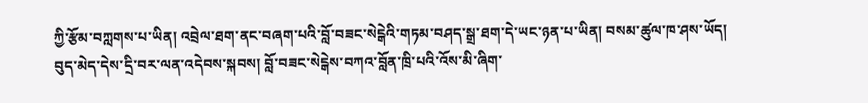ཀྱི་རྩོམ་བཀླགས་པ་ཡིན། འབྲེལ་ཐག་ནང་བཞག་པའི་བློ་བཟང་སེངྒེའི་གཏམ་བཤད་སྒྲ་ཐག་དེ་ཡང་ཉན་པ་ཡིན། བསམ་ཚུལ་ཁ་ཤས་ཡོད།
བུད་མེད་དེས་དྲི་བར་ལན་འདེབས་སྐབས། བློ་བཟང་སེངྒེས་བཀའ་བློན་ཁྲི་པའི་འོས་མི་ཞིག་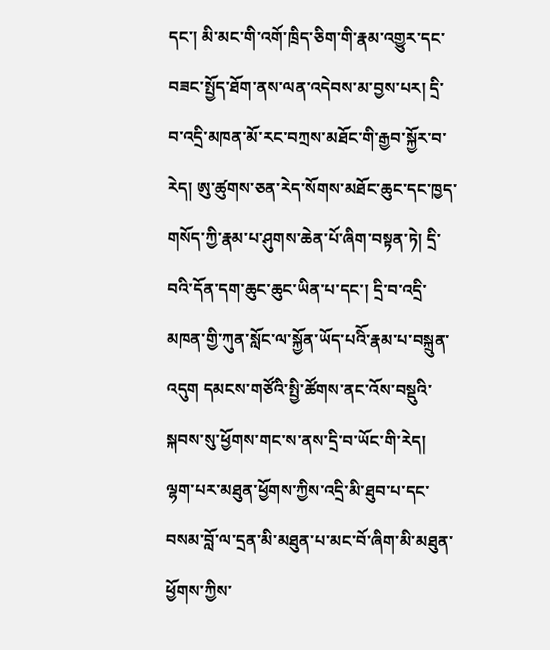དང་། མི་མང་གི་འགོ་ཁྲིད་ཅིག་གི་རྣམ་འགྱུར་དང་བཟང་སྤྱོད་ཐོག་ནས་ལན་འདེབས་མ་བྱས་པར། དྲི་བ་འདྲི་མཁན་མོ་རང་བཀྲས་མཐོང་གི་རྒྱབ་སྐྱོར་བ་རེད། ཨུ་ཚུགས་ཅན་རེད་སོགས་མཐོང་ཆུང་དང་ཁྱད་གསོད་ཀྱི་རྣམ་པ་ཤུགས་ཆེན་པོ་ཞིག་བསྟན་ཏེ། དྲི་བའི་དོན་དག་ཆུང་ཆུང་ཡིན་པ་དང་། དྲི་བ་འདྲི་མཁན་གྱི་ཀུན་སློང་ལ་སྐྱོན་ཡོད་པའིོ་རྣམ་པ་བསྐྲུན་འདུག དམངས་གཙོའི་སྤྱི་ཚོགས་ནང་འོས་བསྡུའི་སྐབས་སུ་ཕྱོགས་གང་ས་ནས་དྲི་བ་ཡོང་གི་རེད། ལྷག་པར་མཐུན་ཕྱོགས་ཀྱིས་འདྲི་མི་ཐུབ་པ་དང་བསམ་བློ་ལ་དྲན་མི་མཐུན་པ་མང་བོ་ཞིག་མི་མཐུན་ཕྱོགས་ཀྱིས་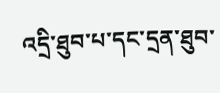འདྲི་ཐུབ་པ་དང་དྲན་ཐུབ་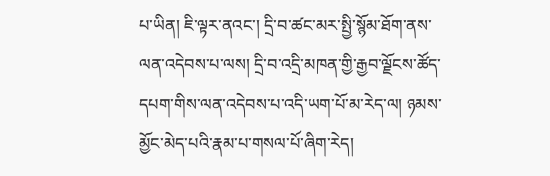པ་ཡིན། ཇི་ལྟར་ནའང་། དྲི་བ་ཚང་མར་སྤྱི་སྙོམ་ཐོག་ནས་ལན་འདེབས་པ་ལས། དྲི་བ་འདྲི་མཁན་གྱི་རྒྱབ་ལྗོངས་ཚོད་དཔག་གིས་ལན་འདེབས་པ་འདི་ཡག་པོ་མ་རེད་ལ། ཉམས་མྱོང་མེད་པའི་རྣམ་པ་གསལ་པོ་ཞིག་རེད།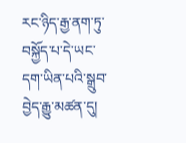རང་ཉིད་རྒྱ་ནག་ཏུ་བསྐྱོད་པ་དེ་ཡང་དག་ཡིན་པའི་སྒྲུབ་བྱེད་རྒྱུ་མཚན་དུ།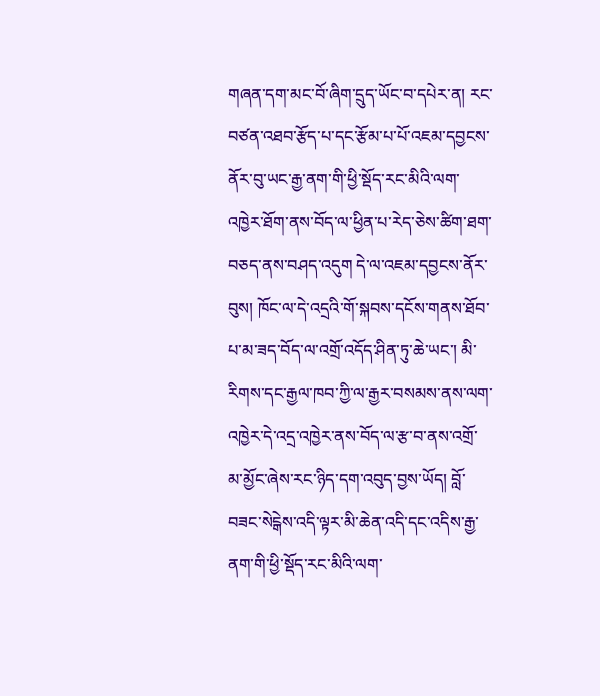གཞན་དག་མང་བོ་ཞིག་དྲུད་ཡོང་བ་དཔེར་ན། རང་བཙན་འཐབ་རྩོད་པ་དང་རྩོམ་པ་པོ་འཇམ་དབྱངས་ནོར་བུ་ཡང་རྒྱ་ནག་གི་ཕྱི་སྡོད་རང་མིའི་ལག་འཁྱེར་ཐོག་ནས་བོད་ལ་ཕྱིན་པ་རེད་ཅེས་ཚིག་ཐག་བཅད་ནས་བཤད་འདུག དེ་ལ་འཇམ་དབྱངས་ནོར་བུས། ཁོང་ལ་དེ་འདྲའི་གོ་སྐབས་དངོས་གནས་ཐོབ་པ་མ་ཟད་བོད་ལ་འགྲོ་འདོད་ཤིན་ཏུ་ཆེ་ཡང་། མི་རིགས་དང་རྒྱལ་ཁབ་ཀྱི་ལ་རྒྱར་བསམས་ནས་ལག་འཁྱེར་དེ་འདྲ་འཁྱེར་ནས་བོད་ལ་རྩ་བ་ནས་འགྲོ་མ་མྱོང་ཞེས་རང་ཉིད་དག་འབུད་བྱས་ཡོད། བློ་བཟང་སེངྒེས་འདི་ལྟར་མི་ཆེན་འདི་དང་འདིས་རྒྱ་ནག་གི་ཕྱི་སྡོད་རང་མིའི་ལག་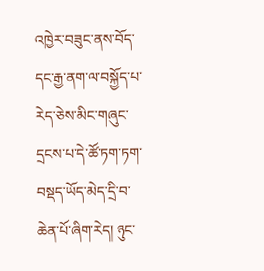འཁྱེར་བཟུང་ནས་བོད་དང་རྒྱ་ནག་ལ་བསྐྱོད་པ་རེད་ཅེས་མིང་གཞུང་དྲངས་པ་དེ་ཚོ་ཏག་ཏག་བསྡད་ཡོད་མེད་དྲི་བ་ཆེན་པོ་ཞིག་རེད། ཉུང་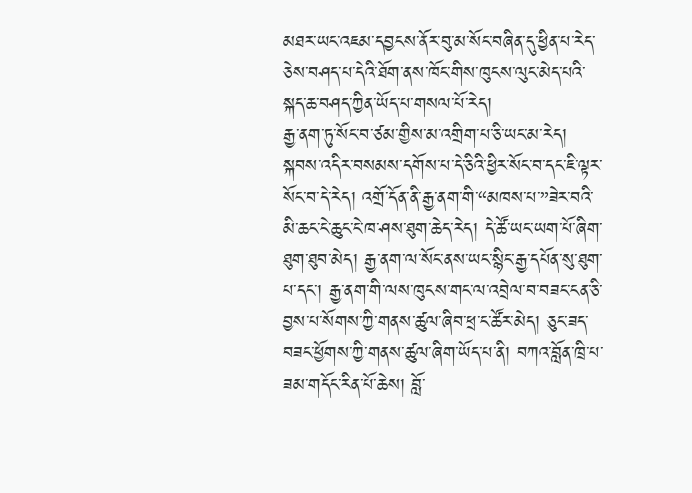མཐར་ཡང་འཇམ་དབྱངས་ནོར་བུ་མ་སོང་བཞིན་དུ་ཕྱིན་པ་རེད་ཅེས་བཤད་པ་དེའི་ཐོག་ནས་ཁོང་གིས་ཁུངས་ལུང་མེད་པའི་སྐད་ཆ་བཤད་ཀྱིན་ཡོད་པ་གསལ་པོ་རེད།
རྒྱ་ནག་ཏུ་སོང་བ་ཙམ་གྱིས་མ་འགྲིག་པ་ཅི་ཡང་མ་རེད། སྐབས་འདིར་བསམས་དགོས་པ་དེ་ཅིའི་ཕྱིར་སོང་བ་དང་ཇི་ལྟར་སོང་བ་དེ་རེད། འགྲོ་དོན་ནི་རྒྱ་ནག་གི་“མཁས་པ་”ཟེར་བའི་མི་ཆང་ངེ་ཆུང་ངེ་ཁ་ཤས་ཐུག་ཆེད་རེད། དེ་ཚོ་ཡང་ཡག་པོ་ཞིག་ཐུག་ཐུབ་མེད། རྒྱ་ནག་ལ་སོང་ནས་ཡང་སྙིང་རྒྱ་དཔོན་སུ་ཐུག་པ་དང་། རྒྱ་ནག་གི་ལས་ཁུངས་གང་ལ་འབྲེལ་བ་བཟང་ངན་ཅི་བྱས་པ་སོགས་ཀྱི་གནས་ཚུལ་ཞིབ་ཕྲ་ང་ཚོར་མེད། ཅུང་ཟད་བཟང་ཕྱོགས་ཀྱི་གནས་ཚུལ་ཞིག་ཡོད་པ་ནི། བཀའ་བློན་ཁྲི་པ་ཟམ་གདོང་རིན་པོ་ཆེས། བློ་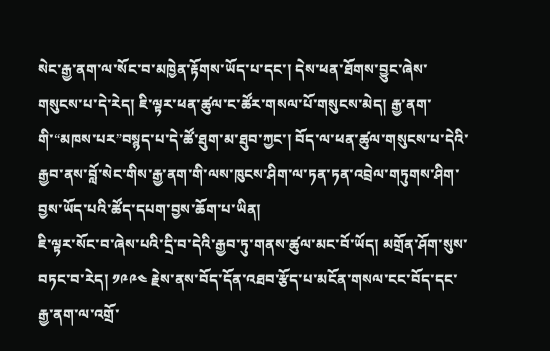སེང་རྒྱ་ནག་ལ་སོང་བ་མཁྱེན་རྟོགས་ཡོད་པ་དང་། དེས་ཕན་ཐོགས་བྱུང་ཞེས་གསུངས་པ་དེ་རེད། ཇི་ལྟར་ཕན་ཚུལ་ང་ཚོར་གསལ་པོ་གསུངས་མེད། རྒྱ་ནག་གི་“མཁས་པར”བསྙད་པ་དེ་ཚོ་ཐུག་མ་ཐུབ་ཀྱང་། བོད་ལ་ཕན་ཚུལ་གསུངས་པ་དེའི་རྒྱབ་ནས་བློ་སེང་གིས་རྒྱ་ནག་གི་ལས་ཁུངས་ཤིག་ལ་ཏན་ཏན་འབྲེལ་གཏུགས་ཤིག་བྱས་ཡོད་པའི་ཚོད་དཔག་བྱས་ཆོག་པ་ཡིན།
ཇི་ལྟར་སོང་བ་ཞེས་པའི་དྲི་བ་དེའི་རྒྱབ་ཏུ་གནས་ཚུལ་མང་བོ་ཡོད། མགྲོན་ཤོག་སུས་བཏང་བ་རེད། ༡༩༩༤ རྗེས་ནས་བོད་དོན་འཐབ་རྩོད་པ་མངོན་གསལ་ངང་བོད་དང་རྒྱ་ནག་ལ་འགྲོ་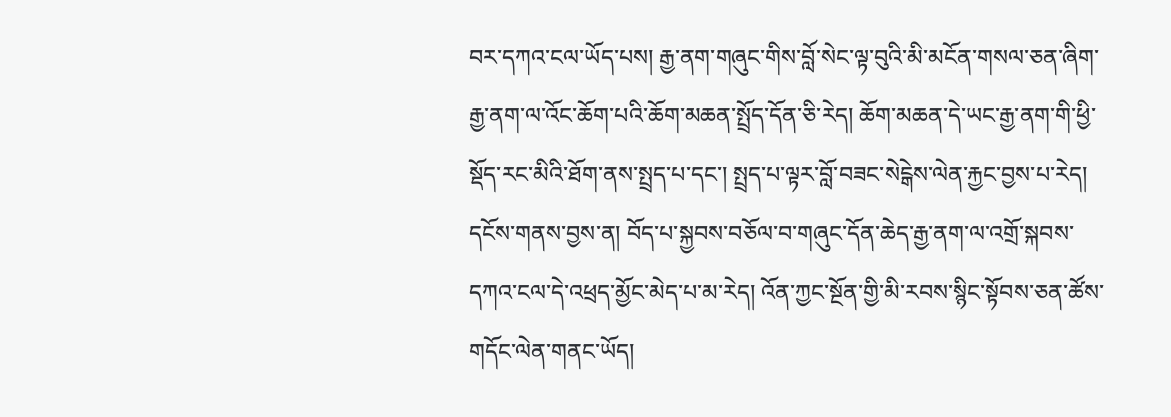བར་དཀའ་ངལ་ཡོད་པས། རྒྱ་ནག་གཞུང་གིས་བློ་སེང་ལྟ་བུའི་མི་མངོན་གསལ་ཅན་ཞིག་རྒྱ་ནག་ལ་འོང་ཆོག་པའི་ཆོག་མཆན་སྤྲོད་དོན་ཅི་རེད། ཆོག་མཆན་དེ་ཡང་རྒྱ་ནག་གི་ཕྱི་སྡོད་རང་མིའི་ཐོག་ནས་སྤྲད་པ་དང་། སྤྲད་པ་ལྟར་བློ་བཟང་སེངྒེས་ལེན་རྐྱང་བྱས་པ་རེད། དངོས་གནས་བྱས་ན། བོད་པ་སྐྱབས་བཅོལ་བ་གཞུང་དོན་ཆེད་རྒྱ་ནག་ལ་འགྲོ་སྐབས་དཀའ་ངལ་དེ་འཕྲད་མྱོང་མེད་པ་མ་རེད། འོན་ཀྱང་སྔོན་གྱི་མི་རབས་སྙིང་སྟོབས་ཅན་ཚོས་གདོང་ལེན་གནང་ཡོད།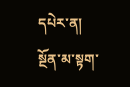དཔེར་ན། སྔོན་མ་སྟག་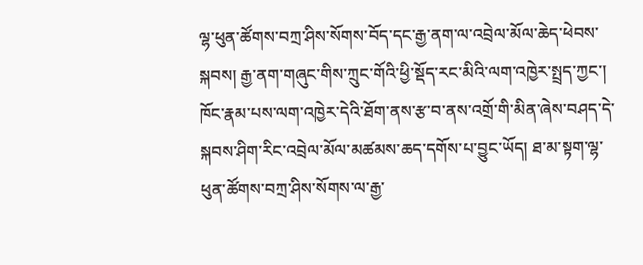ལྷ་ཕུན་ཚོགས་བཀྲ་ཤིས་སོགས་བོད་དང་རྒྱ་ནག་ལ་འབྲེལ་མོལ་ཆེད་ཕེབས་སྐབས། རྒྱ་ནག་གཞུང་གིས་ཀྲུང་གོའི་ཕྱི་སྡོད་རང་མིའི་ལག་འཁྱེར་སྤྲད་ཀྱང་། ཁོང་རྣམ་པས་ལག་འཁྱེར་དེའི་ཐོག་ནས་རྩ་བ་ནས་འགྲོ་གི་མིན་ཞེས་བཤད་དེ་སྐབས་ཤིག་རིང་འབྲེལ་མོལ་མཚམས་ཆད་དགོས་པ་བྱུང་ཡོད། ཐ་མ་སྟག་ལྷ་ཕུན་ཚོགས་བཀྲ་ཤིས་སོགས་ལ་རྒྱ་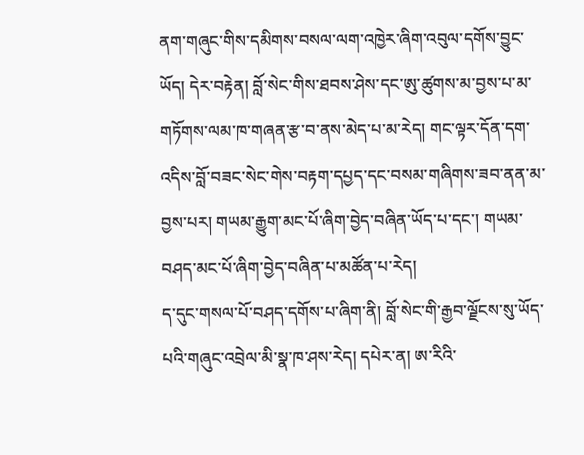ནག་གཞུང་གིས་དམིགས་བསལ་ལག་འཁྱེར་ཞིག་འབུལ་དགོས་བྱུང་ཡོད། དེར་བརྟེན། བློ་སེང་གིས་ཐབས་ཤེས་དང་ཨུ་ཚུགས་མ་བྱས་པ་མ་གཏོགས་ལམ་ཁ་གཞན་རྩ་བ་ནས་མེད་པ་མ་རེད། གང་ལྟར་དོན་དག་འདིས་བློ་བཟང་སེང་གེས་བརྟག་དཔྱད་དང་བསམ་གཞིགས་ཟབ་ནན་མ་བྱས་པར། གཡམ་རྒྱུག་མང་པོ་ཞིག་བྱེད་བཞིན་ཡོད་པ་དང་། གཡམ་བཤད་མང་པོ་ཞིག་བྱེད་བཞིན་པ་མཚོན་པ་རེད།
ད་དུང་གསལ་པོ་བཤད་དགོས་པ་ཞིག་ནི། བློ་སེང་གི་རྒྱབ་ལྗོངས་སུ་ཡོད་པའི་གཞུང་འབྲེལ་མི་སྣ་ཁ་ཤས་རེད། དཔེར་ན། ཨ་རིའི་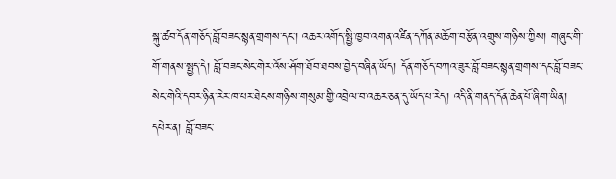སྐུ་ཚབ་དོན་གཅོད་བློ་བཟང་སྙན་གྲགས་དང་། འཆར་འགོད་སྤྱི་ཁྱབ་འགན་འཛིན་དཀོན་མཆོག་བརྩོན་འགྲུས་གཉིས་ཀྱིས། གཞུང་གི་གོ་གནས་སྤྱད་དེ། བློ་བཟང་སེང་གེར་འོས་ཤོག་ཐོབ་ཐབས་བྱེད་བཞིན་ཡོད། དོན་གཅོད་བཀའ་ཟུར་བློ་བཟང་སྙན་གྲགས་དང་བློ་བཟང་སེང་གེའི་དབར་ཉིན་རེར་ཁ་པར་ཐེངས་གཉིས་གསུམ་གྱི་འབྲེལ་བ་འཆར་ཅན་དུ་ཡོད་པ་རེད། འདི་ནི་གནད་དོན་ཆེན་པོ་ཞིག་ཡིན། དཔེར་ན། བློ་བཟང་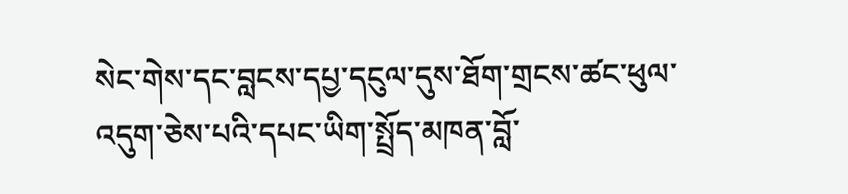སེང་གེས་དང་བླངས་དཔྱ་དངུལ་དུས་ཐོག་གྲངས་ཚང་ཕུལ་འདུག་ཅེས་པའི་དཔང་ཡིག་སྤྲོད་མཁན་བློ་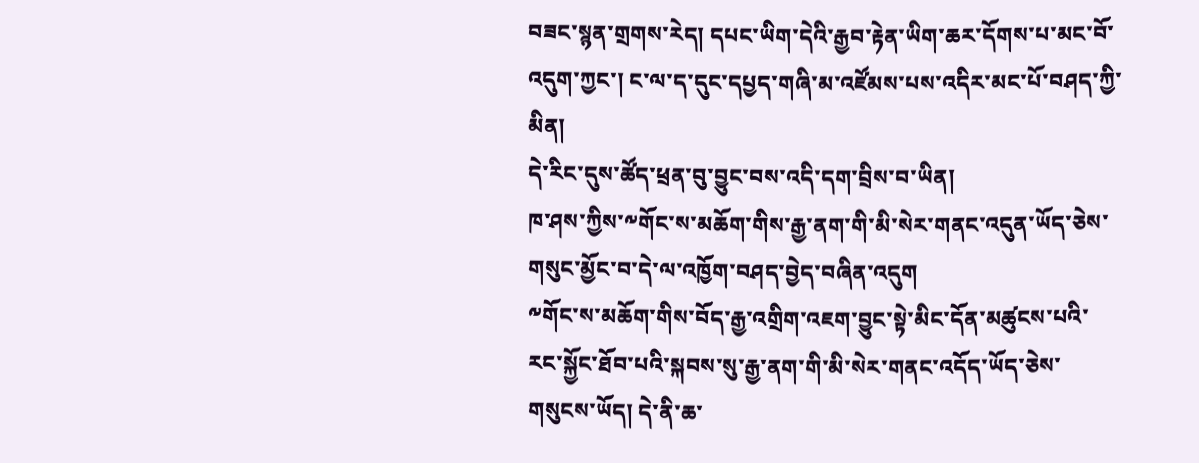བཟང་སྙན་གྲགས་རེད། དཔང་ཡིག་དེའི་རྒྱབ་རྟེན་ཡིག་ཆར་དོགས་པ་མང་བོ་འདུག་ཀྱང་། ང་ལ་ད་དུང་དཔྱད་གཞི་མ་འཛོམས་པས་འདིར་མང་པོ་བཤད་ཀྱི་མིན།
དེ་རིང་དུས་ཚོད་ཕྲན་བུ་བྱུང་བས་འདི་དག་བྲིས་བ་ཡིན།
ཁ་ཤས་ཀྱིས་༸གོང་ས་མཆོག་གིས་རྒྱ་ནག་གི་མི་སེར་གནང་འདུན་ཡོད་ཅེས་གསུང་མྱོང་བ་དེ་ལ་འཁྱོག་བཤད་བྱེད་བཞིན་འདུག
༸གོང་ས་མཆོག་གིས་བོད་རྒྱ་འགྲིག་འཇག་བྱུང་སྟེ་མིང་དོན་མཚུངས་པའི་རང་སྐྱོང་ཐོབ་པའི་སྐབས་སུ་རྒྱ་ནག་གི་མི་སེར་གནང་འདོད་ཡོད་ཅེས་གསུངས་ཡོད། དེ་ནི་ཆ་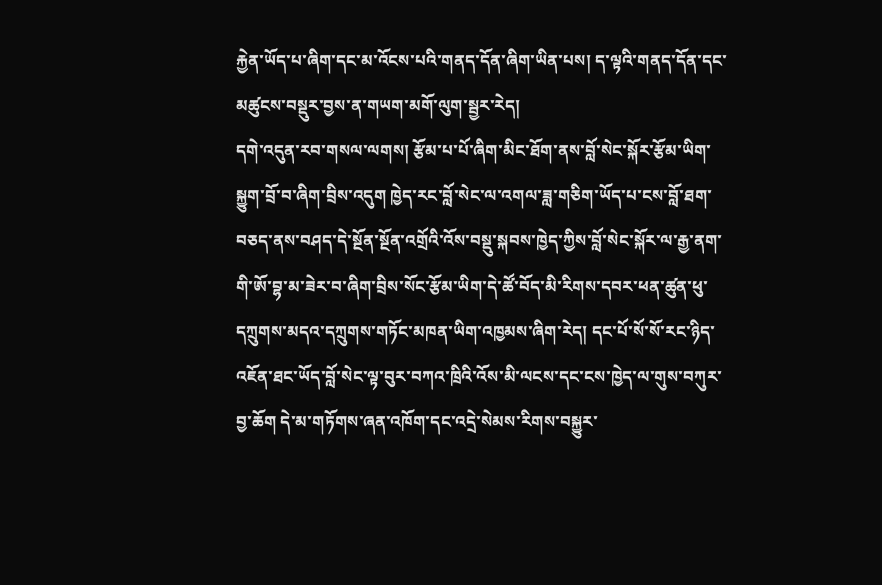རྐྱེན་ཡོད་པ་ཞིག་དང་མ་འོངས་པའི་གནད་དོན་ཞིག་ཡིན་པས། ད་ལྟའི་གནད་དོན་དང་མཚུངས་བསྡུར་བྱས་ན་གཡག་མགོ་ལུག་སྦྱར་རེད།
དགེ་འདུན་རབ་གསལ་ལགས། རྩོམ་པ་པོ་ཞིག་མིང་ཐོག་ནས་བློ་སེང་སྐོར་རྩོམ་ཡིག་སྐྱུག་བྲོ་བ་ཞིག་བྲིས་འདུག ཁྱེད་རང་བློ་སེང་ལ་འགལ་ཟླ་གཅིག་ཡོད་པ་ངས་བློ་ཐག་བཅད་ནས་བཤད་དེ་སྔོན་སྔོན་འགྲོའི་འོས་བསྡུ་སྐབས་ཁྱེད་ཀྱིས་བློ་སེང་སྐོར་ལ་རྒྱ་ནག་གི་ཨོ་བྷ་མ་ཟེར་བ་ཞིག་བྲིས་སོང་རྩོམ་ཡིག་དེ་ཚོ་བོད་མི་རིགས་དབར་ཕན་ཚུན་ཕུ་དཀྲུགས་མདའ་དཀྲུགས་གཏོང་མཁན་ཡིག་འཁྱམས་ཞིག་རེད། དང་པོ་སོ་སོ་རང་ཉིད་འཇོན་ཐང་ཡོད་བློ་སེང་ལྟ་བུར་བཀའ་ཁྲིའི་འོས་མི་ལངས་དང་ངས་ཁྱེད་ལ་གུས་བཀུར་བྱ་ཆོག དེ་མ་གཏོགས་ཞན་འཁོག་དང་འདྲེ་སེམས་རིགས་བསྐྱུར་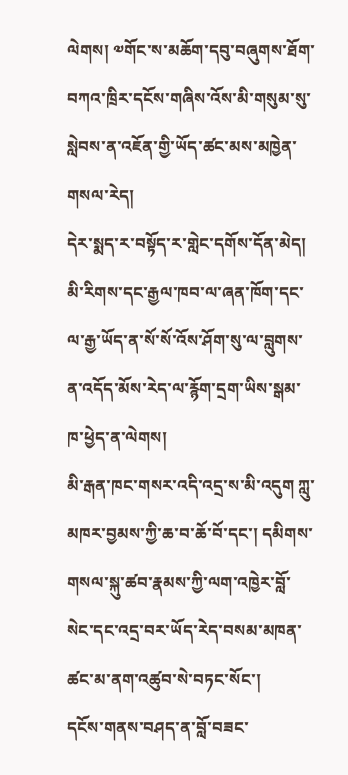ལེགས། ༧གོང་ས་མཆོག་དབུ་བཞུགས་ཐོག་བཀའ་ཁྲིར་དངོས་གཞིས་འོས་མི་གསུམ་སུ་སླེབས་ན་འཇོན་གྱི་ཡོད་ཚང་མས་མཁྱེན་གསལ་རེད།
དེར་སྨད་ར་བསྟོད་ར་གླེང་དགོས་དོན་མེད།
མི་རིགས་དང་རྒྱལ་ཁབ་ལ་ཞན་ཁོག་དང་ལ་རྒྱ་ཡོད་ན་སོ་སོ་འོས་ཤོག་སུ་ལ་བླུགས་ན་འདོད་མོས་རེད་ལ་རྙོག་དྲག་ཡིས་སྒམ་ཁ་ཕྱེད་ན་ལེགས།
མི་རྒན་ཁང་གསར་འདི་འདྲ་ས་མི་འདུག ཀླུ་མཁར་བྱམས་ཀྱི་ཆ་བ་ཆོ་བོ་དང་། དམིགས་གསལ་སྐུ་ཚབ་རྣམས་ཀྱི་ལག་འཁྱེར་བློ་སེང་དང་འདྲ་བར་ཡོད་རེད་བསམ་མཁན་ཚང་མ་ནག་འཚུབ་སེ་བཏང་སོང་།
དངོས་གནས་བཤད་ན་བློ་བཟང་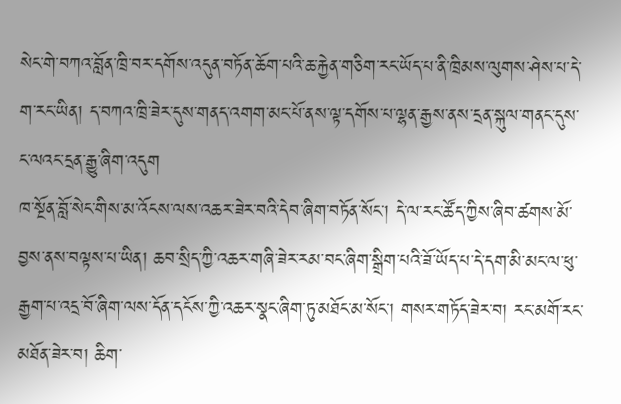སེང་གེ་བཀའ་བློན་ཁྲི་བར་དགོས་འདུན་བཏོན་ཆོག་པའི་ཆ་རྐྱེན་གཅིག་རང་ཡོད་པ་ནི་ཁྲིམས་ལུགས་ཤེས་པ་དེ་ག་རང་ཡིན། ད་བཀའ་ཁྲི་ཟེར་དུས་གནད་འགག་མང་པོ་ནས་ལྟ་དགོས་པ་ལྷན་རྒྱས་ནས་དྲན་སྐུལ་གནང་དུས་ང་ལའང་དྲན་རྒྱུ་ཞིག་འདུག
ཁ་སྔོན་བློ་སེང་གིས་མ་འོངས་ལས་འཆར་ཟེར་བའི་དེབ་ཞིག་བཏོན་སོང་། དེ་ལ་རང་ཚོད་ཀྱིས་ཞིབ་ཚགས་མོ་བྱས་ནས་བལྟས་པ་ཡིན། ཆབ་སྲིད་ཀྱི་འཆར་གཞི་ཟེར་རམ་བང་ཞིག་སྒྲིག་པའི་ཟོ་ཡོད་པ་དེ་དག་མི་མང་ལ་ཕུ་རྒྱག་པ་འདྲ་བོ་ཞིག་ལས་དོན་དངོས་ཀྱི་འཆར་སྣང་ཞིག་ཏུ་མཐོང་མ་སོང་། གསར་གཏོད་ཟེར་བ། རང་མགོ་རང་མཐོན་ཟེར་བ། ཆིག་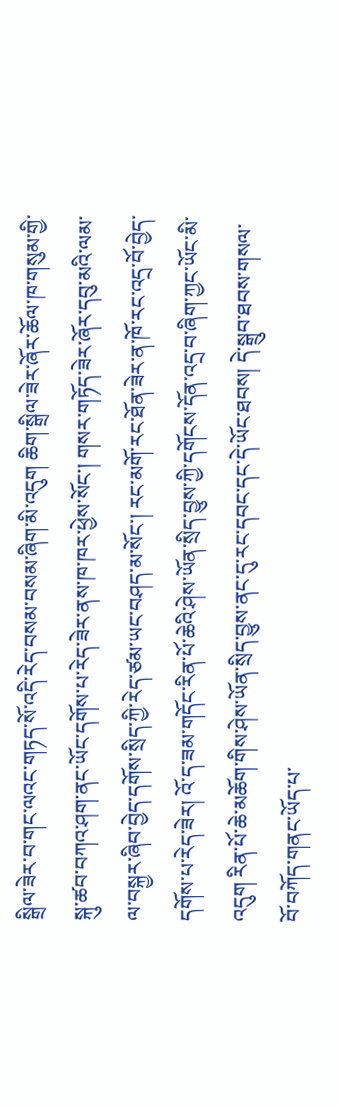སྒྲིལ་ཟེར་བ་གང་ལའང་གཏད་སོ་འདི་རེད་བསམ་བསམ་ཞིག་མི་འདུག ཆིག་སྒྲིལ་ཟེར་ཞོར་ཆོལ་ཁ་གསུམ་གྱི་སྐུ་ཚབ་བཀའ་ཤག་ནང་ཡོང་དགོས་པ་རེད་ཟེར་ནས་ཁ་ཁར་ཕྱེས་སོང་། གསར་གཏོད་ཟེར་ཞོར་དབུ་མའི་ལམ་ལ་བསྐྱར་ཞིབ་བྱེད་དགོས་སྲིད་ཀྱི་རེད་ཙམ་ཡང་བཤད་མ་སོང་། རང་མགོ་རང་ཐོན་ཟེར་ན་ཁོ་རང་འདྲ་བོ་བྱེད་དགོས་པ་རེད་ཟེར། འོ་ད་ཟམ་གདོང་རིན་པོ་ཆེའི་ཤེས་ཡོན་སྲིད་བྱུས་ཀྱི་དགོངས་དོན་འདྲ་བ་ཞིག་ཀྱང་ཡོང་མི་འདུག རིན་པོ་ཆེ་མཆོག་གིས་ཤེས་ཡོན་སྲིད་བྱུས་ནང་དུ་རང་དབང་དང་དེ་ཡོང་ཐབས། དེ་སྒྲུབ་ཐབས་གསལ་བོ་བཀོད་གནང་ཡོད་པ་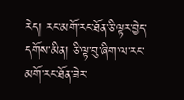རེད། རང་མགོ་རང་ཐོན་ཅི་ལྟར་བྱེད་དགོས་མིན། ཅི་ལྟ་བུ་ཞིག་ལ་རང་མགོ་རང་ཐོན་ཟེར་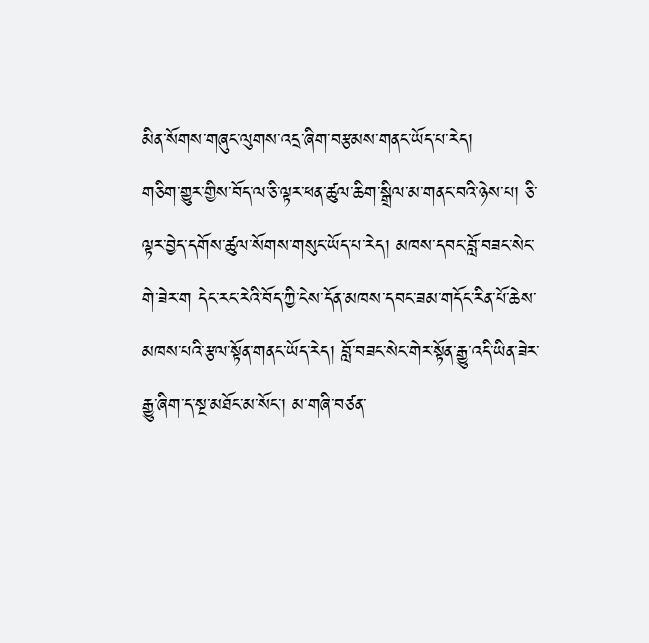མིན་སོགས་གཞུང་ལུགས་འདྲ་ཞིག་བརྩམས་གནང་ཡོད་པ་རེད།
གཅིག་གྱུར་གྱིས་བོད་ལ་ཅི་ལྟར་ཕན་ཚུལ་ཆིག་སྒྲིལ་མ་གནང་བའི་ཉེས་པ། ཅི་ལྟར་བྱེད་དགོས་ཚུལ་སོགས་གསུང་ཡོད་པ་རེད། མཁས་དབང་བློ་བཟང་སེང་གེ་ཟེར་ག དེང་རང་རེའི་བོད་ཀྱི་ངེས་དོན་མཁས་དབང་ཟམ་གདོང་རིན་པོ་ཆེས་མཁས་པའི་རྩལ་སྟོན་གནང་ཡོད་རེད། བློ་བཟང་སེང་གེར་སྟོན་རྒྱུ་འདི་ཡིན་ཟེར་རྒྱུ་ཞིག་ད་སྔ་མཐོང་མ་སོང་། མ་གཞི་བཙན་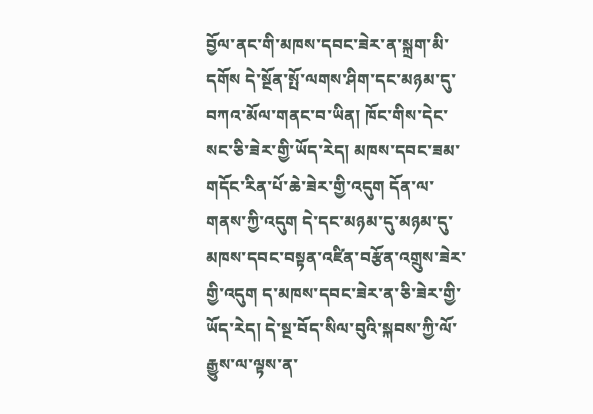བྱོལ་ནང་གི་མཁས་དབང་ཟེར་ན་སྐྲག་མི་དགོས དེ་སྔོན་སྤོ་ལགས་ཤིག་དང་མཉམ་དུ་བཀའ་མོལ་གནང་བ་ཡིན། ཁོང་གིས་དེང་སང་ཅི་ཟེར་གྱི་ཡོད་རེད། མཁས་དབང་ཟམ་གདོང་རིན་པོ་ཆེ་ཟེར་གྱི་འདུག དོན་ལ་གནས་ཀྱི་འདུག དེ་དང་མཉམ་དུ་མཉམ་དུ་མཁས་དབང་བསྟན་འཛིན་བརྩོན་འགྲུས་ཟེར་གྱི་འདུག ད་མཁས་དབང་ཟེར་ན་ཅི་ཟེར་གྱི་ཡོད་རེད། དེ་སྔ་བོད་སིལ་བུའི་སྐབས་ཀྱི་ལོ་རྒྱུས་ལ་ལྟས་ན་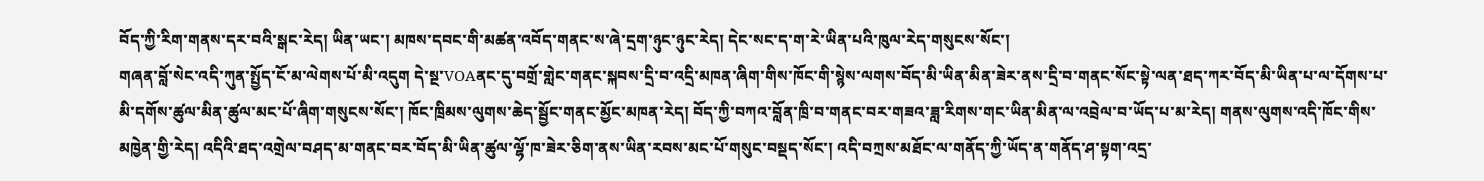བོད་ཀྱི་རིག་གནས་དར་བའི་སྒང་རེད། ཡིན་ཡང་། མཁས་དབང་གི་མཚན་འབོད་གནང་ས་ཞེ་དྲག་ཉུང་ཉུང་རེད། དེང་སང་ད་ག་རེ་ཡིན་པའི་ཁུལ་རེད་གསུངས་སོང་།
གཞན་བློ་སེང་འདི་ཀུན་སྤྱོད་ངོ་མ་ལེགས་པོ་མི་འདུག དེ་སྔ་VOAནང་དུ་བགྲོ་གླེང་གནང་སྐབས་དྲི་བ་འདྲི་མཁན་ཞིག་གིས་ཁོང་གི་སྙེས་ལགས་བོད་མི་ཡིན་མིན་ཟེར་ནས་དྲི་བ་གནང་སོང་སྟེ་ལན་ཐད་ཀར་བོད་མི་ཡིན་པ་ལ་དོགས་པ་མི་དགོས་ཚུལ་མིན་ཚུལ་མང་པོ་ཞིག་གསུངས་སོང་། ཁོང་ཁྲིམས་ལུགས་ཆེད་སྦྱོང་གནང་མྱོང་མཁན་རེད། བོད་ཀྱི་བཀའ་བློན་ཁྲི་བ་གནང་བར་གཟའ་ཟླ་རིགས་གང་ཡིན་མིན་ལ་འབྲེལ་བ་ཡོད་པ་མ་རེད། གནས་ལུགས་འདི་ཁོང་གིས་མཁྱེན་གྱི་རེད། འདིའི་ཐད་འགྲེལ་བཤད་མ་གནང་བར་བོད་མི་ཡིན་ཚུལ་ལྷོ་ཁ་ཟེར་ཅིག་ནས་ཡིན་རབས་མང་པོ་གསུང་བསྡད་སོང་། འདི་བཀྲས་མཐོང་ལ་གནོད་ཀྱི་ཡོད་ན་གནོད་ཤ་སྟག་འདྲ་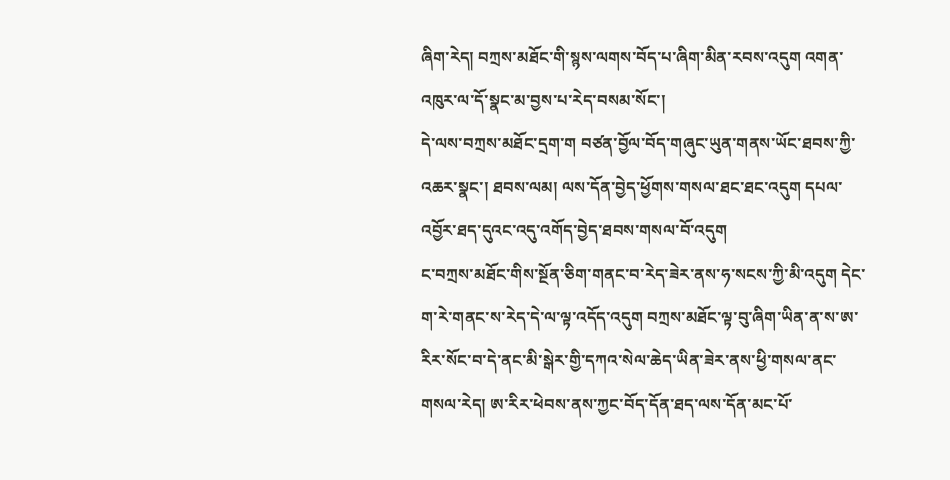ཞིག་རེད། བཀྲས་མཐོང་གི་སྙས་ལགས་བོད་པ་ཞིག་མིན་རབས་འདུག འགན་འཁུར་ལ་དོ་སྣང་མ་བྱས་པ་རེད་བསམ་སོང་།
དེ་ལས་བཀྲས་མཐོང་དྲག་ག བཙན་བྱོལ་བོད་གཞུང་ཡུན་གནས་ཡོང་ཐབས་ཀྱི་འཆར་སྣང་། ཐབས་ལམ། ལས་དོན་བྱེད་ཕྱོགས་གསལ་ཐང་ཐང་འདུག དཔལ་འབྱོར་ཐད་དུའང་འདུ་འགོད་བྱེད་ཐབས་གསལ་བོ་འདུག
ང་བཀྲས་མཐོང་གིས་སྔོན་ཅིག་གནང་བ་རེད་ཟེར་ནས་ཧ་སངས་ཀྱི་མི་འདུག དེང་ག་རེ་གནང་ས་རེད་དེ་ལ་ལྟ་འདོད་འདུག བཀྲས་མཐོང་ལྟ་བུ་ཞིག་ཡིན་ན་ས་ཨ་རིར་སོང་བ་དེ་ནང་མི་སྒེར་གྱི་དཀའ་སེལ་ཆེད་ཡིན་ཟེར་ནས་ཕྱི་གསལ་ནང་གསལ་རེད། ཨ་རིར་ཕེབས་ནས་ཀྱང་བོད་དོན་ཐད་ལས་དོན་མང་པོ་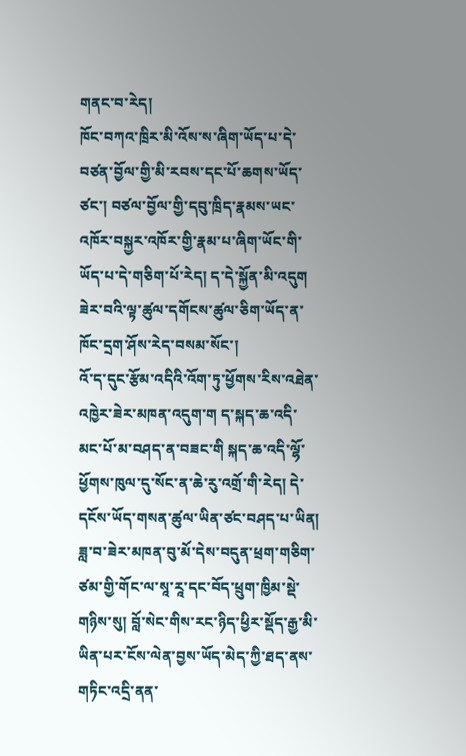གནང་བ་རེད།
ཁོང་བཀའ་ཁྲིར་མི་འོས་ས་ཞིག་ཡོད་པ་དེ་བཙན་བྱོལ་གྱི་མི་རབས་དང་པོ་ཆགས་ཡོད་ཙང་། བཙལ་བྱོལ་གྱི་དབུ་ཁྲིད་རྣམས་ཡང་འཁོར་བསྐྱར་འཁོར་གྱི་རྣམ་པ་ཞིག་ཡོང་གི་ཡོད་པ་དེ་གཅིག་པོ་རེད། ད་དེ་སྐྱོན་མི་འདུག ཟེར་བའི་ལྟ་ཚུལ་དགོངས་ཚུལ་ཅིག་ཡོད་ན་ཁོང་དྲག་ཤོས་རེད་བསམ་སོང་།
འོ་ད་དུང་རྩོམ་འདིའི་འོག་ཏུ་ཕྱོགས་རིས་འཐེན་འཁྱེར་ཟེར་མཁན་འདུག་ག ད་སྐད་ཆ་འདི་མང་པོ་མ་བཤད་ན་བཟང་གི སྐད་ཆ་འདི་ལྷོ་ཕྱོགས་ཁུལ་དུ་སོང་ན་ཆེ་རུ་འགྲོ་གི་རེད། དེ་དངོས་ཡོད་གསན་ཚུལ་ཡིན་ཙང་བཤད་པ་ཡིན།
ཟླ་བ་ཟེར་མཁན་བུ་མོ་དེས་བདུན་ཕྲག་གཅིག་ཙམ་གྱི་གོང་ལ་སཱ་རཱ་དང་བོད་ཕྲུག་ཁྱིམ་སྡེ་གཉིས་སུ། བློ་སེང་གིས་རང་ཉིད་ཕྱིར་སྡོད་རྒྱ་མི་ཡིན་པར་ངོས་ལེན་བྱས་ཡོད་མེད་ཀྱི་ཐད་ནས་གཏིང་འདྲི་ནན་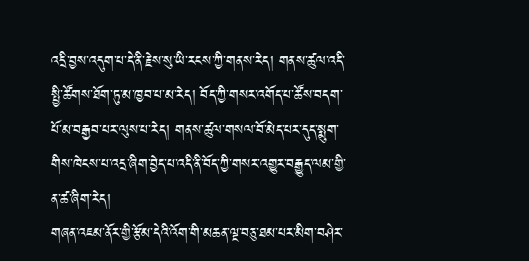འདྲི་བྱས་འདུག་པ་དེ་ནི་རྗེས་སུ་ཡི་རངས་ཀྱི་གནས་རེད། གནས་ཚུལ་འདི་སྤྱི་ཚོགས་ཐོག་ཏུ་མ་ཁྱབ་པ་མ་རེད། བོད་ཀྱི་གསར་འགོད་པ་ཚོས་བདག་པོ་མ་བརྒྱབ་པར་ལུས་པ་རེད། གནས་ཚུལ་གསལ་བོ་མེད་པར་དུད་སྨུག་གིས་ཁེངས་པ་འདྲ་ཞིག་བྱེད་པ་འདི་ནི་བོད་ཀྱི་གསར་འགྱུར་བརྒྱུད་ལམ་གྱི་ན་ཚ་ཞིག་རེད།
གཞན་འཇམ་ནོར་གྱི་རྩོམ་དེའི་འོག་གི་མཆན་ལྔ་བཅུ་ཐམ་པར་མིག་བཤེར་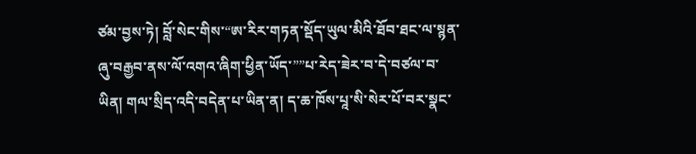ཙམ་བྱས་ཏེ། བློ་སེང་གིས་“ཨ་རིར་གཏན་སྡོད་ཡུལ་མིའི་ཐོབ་ཐང་ལ་སྙན་ཞུ་བརྒྱབ་ནས་ལོ་འགའ་ཞིག་ཕྱིན་ཡོད་””པ་རེད་ཟེར་བ་དེ་བཙལ་བ་ཡིན། གལ་སྲིད་འདི་བདེན་པ་ཡིན་ན། ད་ཆ་ཁོས་པཱ་སི་སེར་པོ་བར་སྣང་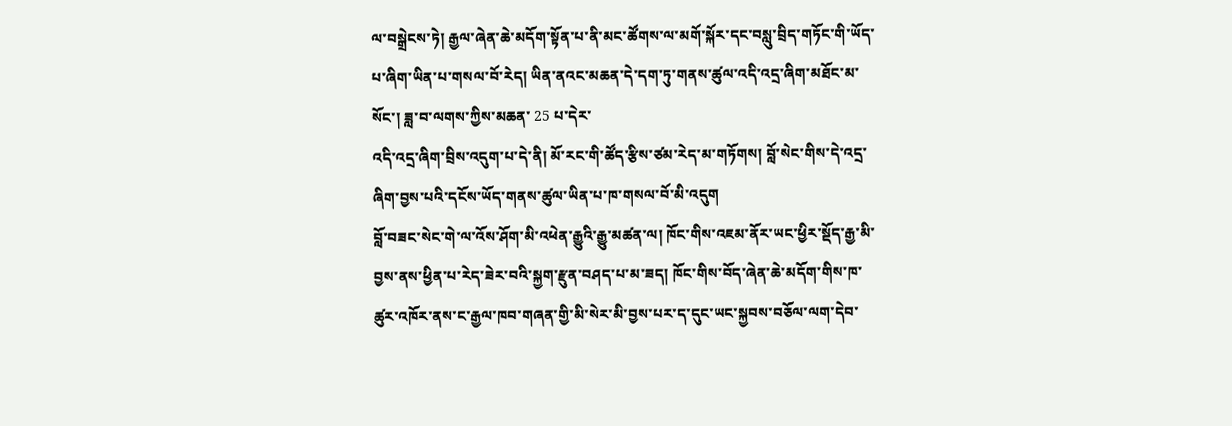ལ་བསྒྲེངས་ཏེ། རྒྱལ་ཞེན་ཆེ་མདོག་སྟོན་པ་ནི་མང་ཚོགས་ལ་མགོ་སྐོར་དང་བསླུ་བྲིད་གཏོང་གི་ཡོད་པ་ཞིག་ཡིན་པ་གསལ་བོ་རེད། ཡིན་ནའང་མཆན་དེ་དག་ཏུ་གནས་ཚུལ་འདི་འདྲ་ཞིག་མཐོང་མ་སོང་། ཟླ་བ་ལགས་ཀྱིས་མཆན་ 25 པ་དེར་
འདི་འདྲ་ཞིག་བྲིས་འདུག་པ་དེ་ནི། མོ་རང་གི་ཚོད་རྩིས་ཙམ་རེད་མ་གཏོགས། བློ་སེང་གིས་དེ་འདྲ་ཞིག་བྱས་པའི་དངོས་ཡོད་གནས་ཚུལ་ཡིན་པ་ཁ་གསལ་བོ་མི་འདུག
བློ་བཟང་སེང་གེ་ལ་འོས་ཤོག་མི་འཕེན་རྒྱུའི་རྒྱུ་མཚན་ལ། ཁོང་གིས་འཇམ་ནོར་ཡང་ཕྱིར་སྡོད་རྒྱ་མི་བྱས་ནས་ཕྱིན་པ་རེད་ཟེར་བའི་སྐྱག་རྫུན་བཤད་པ་མ་ཟད། ཁོང་གིས་བོད་ཞེན་ཆེ་མདོག་གིས་ཁ་ཚུར་འཁོར་ནས་ང་རྒྱལ་ཁབ་གཞན་གྱི་མི་སེར་མི་བྱས་པར་ད་དུང་ཡང་སྐྱབས་བཅོལ་ལག་དེབ་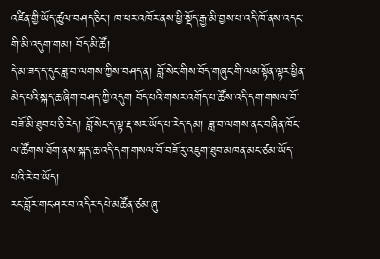འཛིན་གྱི་ཡོད་ཚུལ་བཤད་ཅིང་། ཁ་ཕར་འཁོར་ནས་ཕྱི་སྡོད་རྒྱ་མི་བྱས་པ་འདི་ཁོ་ནས་འདང་གི་མི་འདུག་གམ། བོད་མི་ཚོ།
དེ་མ་ཟད་ད་དུང་ཟླ་བ་ལགས་ཀྱིས་བཤད་ན། བློ་སེང་གིས་བོད་གཞུང་གི་ལམ་སྟོན་ལྟར་ཕྱིན་མེད་པའི་སྐད་ཆ་ཞིག་བཤད་ཀྱི་འདུག བོད་པའི་གསར་འགོད་པ་ཚོས་འདི་དག་གསལ་བོ་བཟོ་མི་ཐུབ་པ་ཅི་རེད། བློ་སེང་ད་ལྟ་རྡ་སར་ཡོད་པ་རེད་དམ། ཟླ་བ་ལགས་ནང་བཞིན་ཁོང་ལ་ཚོགས་ཐོག་ནས་སྐད་ཆ་འདི་དག་གསལ་བོ་བཟོ་རུ་འཇུག་ཐུབ་མཁན་མང་ཙམ་ཡོད་པའི་རེ་བ་ཡོད།
རང་བློར་གང་ཤར་བ་འདིར་དཔེ་མཚོན་ཙམ་ཞུ་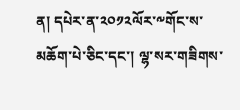ན། དཔེར་ན་༢༠༡༢ལོར་༸གོང་ས་མཆོག་པེ་ཅིང་དང་། ལྷ་སར་གཟིགས་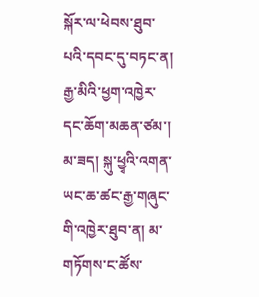སྐོར་ལ་ཕེབས་ཐུབ་པའི་དབང་དུ་བཏང་ན། རྒྱ་མིའི་ཕྱག་འཁྱེར་དང་ཆོག་མཆན་ཙམ་། མ་ཟད། སྐུ་ཕྱྭའི་འགན་ཡང་ཆ་ཚང་རྒྱ་གཞུང་གི་འཁྱེར་ཐུབ་ན། མ་གཏོགས་ང་ཚོས་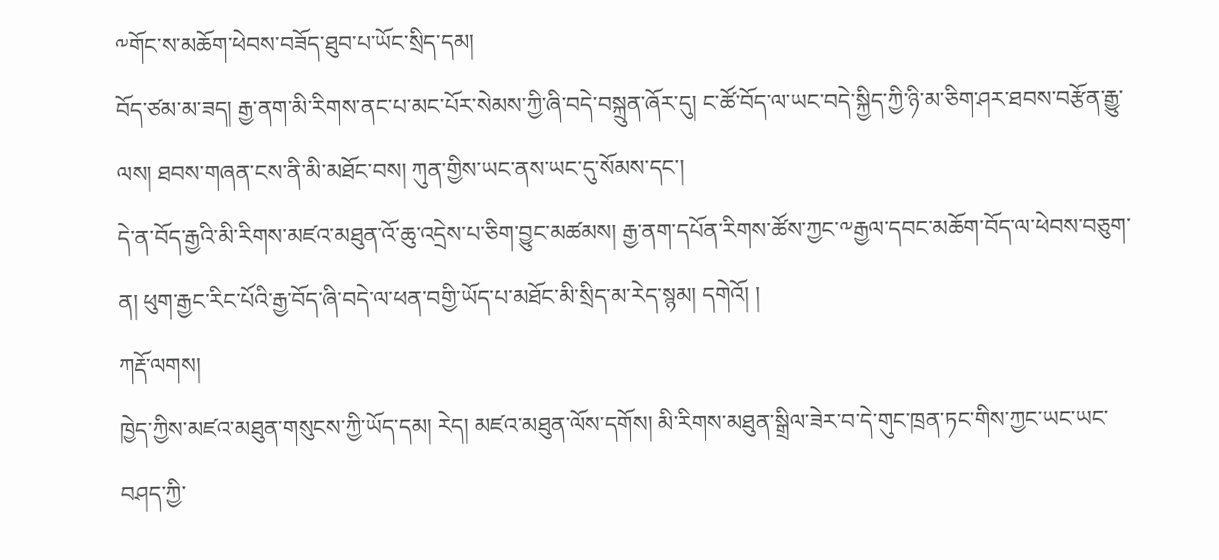༸གོང་ས་མཆོག་ཕེབས་བཟོད་ཐུབ་པ་ཡོང་སྲིད་དམ།
བོད་ཙམ་མ་ཟད། རྒྱ་ནག་མི་རིགས་ནང་པ་མང་པོར་སེམས་ཀྱི་ཞི་བདེ་བསྐྲུན་ཞོར་དུ། ང་ཚོ་བོད་ལ་ཡང་བདེ་སྐྱིད་ཀྱི་ཉི་མ་ཅིག་ཤར་ཐབས་བརྩོན་རྒྱུ་ལས། ཐབས་གཞན་ངས་ནི་མི་མཐོང་བས། ཀུན་གྱིས་ཡང་ནས་ཡང་དུ་སོམས་དང་།
དེ་ན་བོད་རྒྱའི་མི་རིགས་མཛའ་མཐུན་འོ་ཆུ་འདྲེས་པ་ཅིག་བྱུང་མཚམས། རྒྱ་ནག་དཔོན་རིགས་ཚོས་ཀྱང་༸རྒྱལ་དབང་མཆོག་བོད་ལ་ཕེབས་བཅུག་ན། ཕུག་རྒྱང་རིང་པོའི་རྒྱ་བོད་ཞི་བདེ་ལ་ཕན་བགྱི་ཡོད་པ་མཐོང་མི་སྲིད་མ་རེད་སྙམ། དགེའོ། །
ཀརྡོ་ལགས།
ཁྱེད་ཀྱིས་མཛའ་མཐུན་གསུངས་ཀྱི་ཡོད་དམ། རེད། མཛའ་མཐུན་ལོས་དགོས། མི་རིགས་མཐུན་སྒྲིལ་ཟེར་བ་དེ་གུང་ཁྲན་ཏང་གིས་ཀྱང་ཡང་ཡང་བཤད་ཀྱི་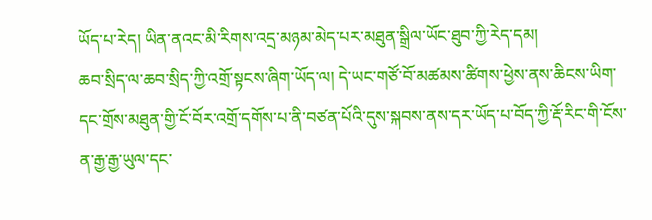ཡོད་པ་རེད། ཡིན་ནའང་མི་རིགས་འདྲ་མཉམ་མེད་པར་མཐུན་སྒྲིལ་ཡོང་ཐུབ་ཀྱི་རེད་དམ།
ཆབ་སྲིད་ལ་ཆབ་སྲིད་ཀྱི་འགྲོ་སྟངས་ཞིག་ཡོད་ལ། དེ་ཡང་གཙོ་བོ་མཚམས་ཚིགས་ཕྱེས་ནས་ཆིངས་ཡིག་དང་གྲོས་མཐུན་གྱི་ངོ་བོར་འགྲོ་དགོས་པ་ནི་བཙན་པོའི་དུས་སྐབས་ནས་དར་ཡོད་པ་བོད་ཀྱི་རྡོ་རིང་གི་ངོས་ན་རྒྱ་རྒྱ་ཡུལ་དང་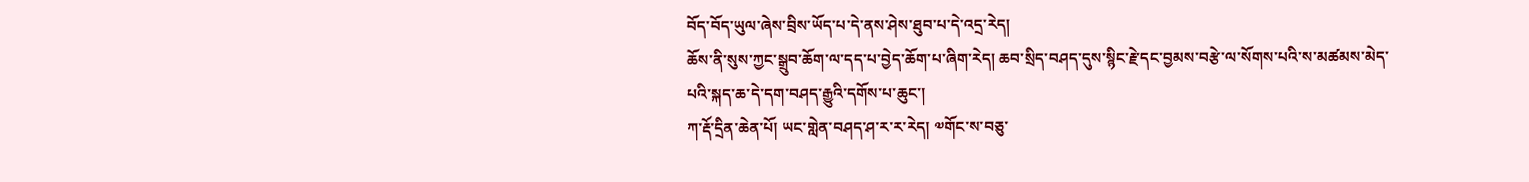བོད་བོད་ཡུལ་ཞེས་བྲིས་ཡོད་པ་དེ་ནས་ཤེས་ཐུབ་པ་དེ་འདྲ་རེད།
ཆོས་ནི་སུས་ཀྱང་སྒྲུབ་ཆོག་ལ་དད་པ་བྱེད་ཆོག་པ་ཞིག་རེད། ཆབ་སྲིད་བཤད་དུས་སྙིང་རྗེ་དང་བྱམས་བརྩེ་ལ་སོགས་པའི་ས་མཚམས་མེད་པའི་སྐད་ཆ་དེ་དག་བཤད་རྒྱུའི་དགོས་པ་ཆུང་།
ཀ་རྡོ་དྲིན་ཆེན་པོ། ཡང་གླེན་བཤད་ཤ་ར་ར་རེད། ༧གོང་ས་བཅུ་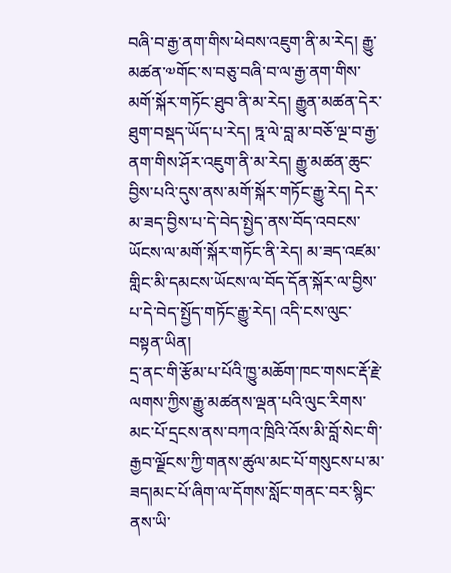བཞི་བ་རྒྱ་ནག་གིས་ཕེབས་འཇུག་ནི་མ་རེད། རྒྱུ་མཚན་༧གོང་ས་བཅུ་བཞི་བ་ལ་རྒྱ་ནག་གིས་མགོ་སྐོར་གཏོང་ཐུབ་ནི་མ་རེད། རྒྱུན་མཚན་དེར་ཐུག་བསྡད་ཡོད་པ་རེད། ཏྰ་ལེ་བླ་མ་བཅོ་ལྔ་བ་རྒྱ་ནག་གིས་ཤོར་འཇུག་ནི་མ་རེད། རྒྱུ་མཚན་ཆུང་བྱིས་པའི་དུས་ནས་མགོ་སྐོར་གཏོང་རྒྱུ་རེད། དེར་མ་ཟད་བྱིས་པ་དེ་བེད་སྤྱེད་ནས་བོད་འབངས་ཡོངས་ལ་མགོ་སྐོར་གཏོང་ནི་རེད། མ་ཟད་འཛམ་གླིང་མི་དམངས་ཡོངས་ལ་བོད་དོན་སྐོར་ལ་བྱིས་པ་དེ་བེད་སྤྱོད་གཏོང་རྒྱུ་རེད། འདི་ངས་ལུང་བསྟན་ཡིན།
དྲ་ནང་གི་རྩོམ་པ་པོའི་ཁྱུ་མཆོག་ཁང་གསང་རྡོ་རྗེ་ལགས་ཀྱིས་རྒྱུ་མཚནས་ལྡན་པའི་ལུང་རིགས་མང་པོ་དྲངས་ནས་བཀའ་ཁྲིའི་འོས་མི་བློ་སེང་གི་རྒྱབ་ལྗོངས་ཀྱི་གནས་ཚུལ་མང་པོ་གསུངས་པ་མ་ཟད།མང་པོ་ཞིག་ལ་དོགས་སློང་གནང་བར་སྙིང་ནས་ཡི་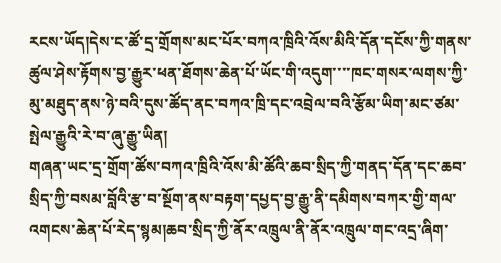རངས་ཡོད།དེས་ང་ཚོ་དྲ་གྲོགས་མང་པོར་བཀའ་ཁྲིའི་འོས་མིའི་དོན་དངོས་ཀྱི་གནས་ཚུལ་ཤེས་རྟོགས་བྱ་རྒྱུར་ཕན་ཐོགས་ཆེན་པོ་ཡོང་གི་འདུག་་་་ཁང་གསར་ལགས་ཀྱི་མུ་མཐུད་ནས་ཉེ་བའི་དུས་ཚོད་ནང་བཀའ་ཁྲི་དང་འབྲེལ་བའི་རྩོམ་ཡིག་མང་ཙམ་སྤེལ་རྒྱུའི་རེ་བ་ཞུ་རྒྱུ་ཡིན།
གཞན་ཡང་དྲ་གྲོག་ཚོས་བཀའ་ཁྲིའི་འོས་མི་ཚོའི་ཆབ་སྲིད་ཀྱི་གནད་དོན་དང་ཆབ་སྲིད་ཀྱི་བསམ་བློའི་རྩ་བ་སྔོག་ནས་བརྟག་དཔྱད་བྱ་རྒྱུ་ནི་དམིགས་བཀར་གྱི་གལ་འགངས་ཆེན་པོ་རེད་སྙམ།ཆབ་སྲིད་ཀྱི་ནོར་འཁྲུལ་ནི་ནོར་འཁྲུལ་གང་འདྲ་ཞིག་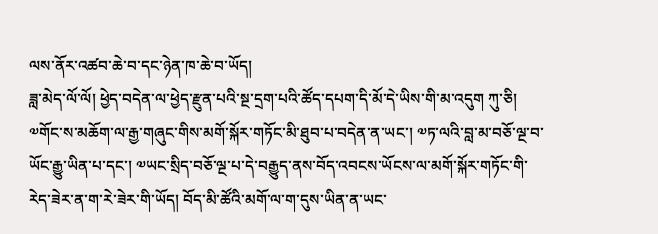ལས་ནོར་འཚབ་ཆེ་བ་དང་ཉེན་ཁ་ཆེ་བ་ཡོད།
ཟླ་མེད་ལོ་ལོ། ཕྱེད་བདེན་ལ་ཕྱེད་རྫུན་པའི་སྔ་དྲག་པའི་ཚོད་དཔག་དི་མོ་དེ་ཡིས་གི་མ་འདུག ཀུ་ཅི།
༧གོང་ས་མཆོག་ལ་རྒྱ་གཞུང་གིས་མགོ་སྐོར་གཏོང་མི་ཐུབ་པ་བདེན་ན་ཡང་། ༧ཏ་ལའི་བླ་མ་བཅོ་ལྔ་བ་ཡོང་རྒྱུ་ཡིན་པ་དང་། ༧ཡང་སྲིད་བཅོ་ལྔ་པ་དེ་བརྒྱུད་ནས་བོད་འབངས་ཡོངས་ལ་མགོ་སྐོར་གཏོང་གི་རེད་ཟེར་ན་ག་རེ་ཟེར་གི་ཡོད། བོད་མི་ཚོའི་མགོ་ལ་ག་དུས་ཡིན་ན་ཡང་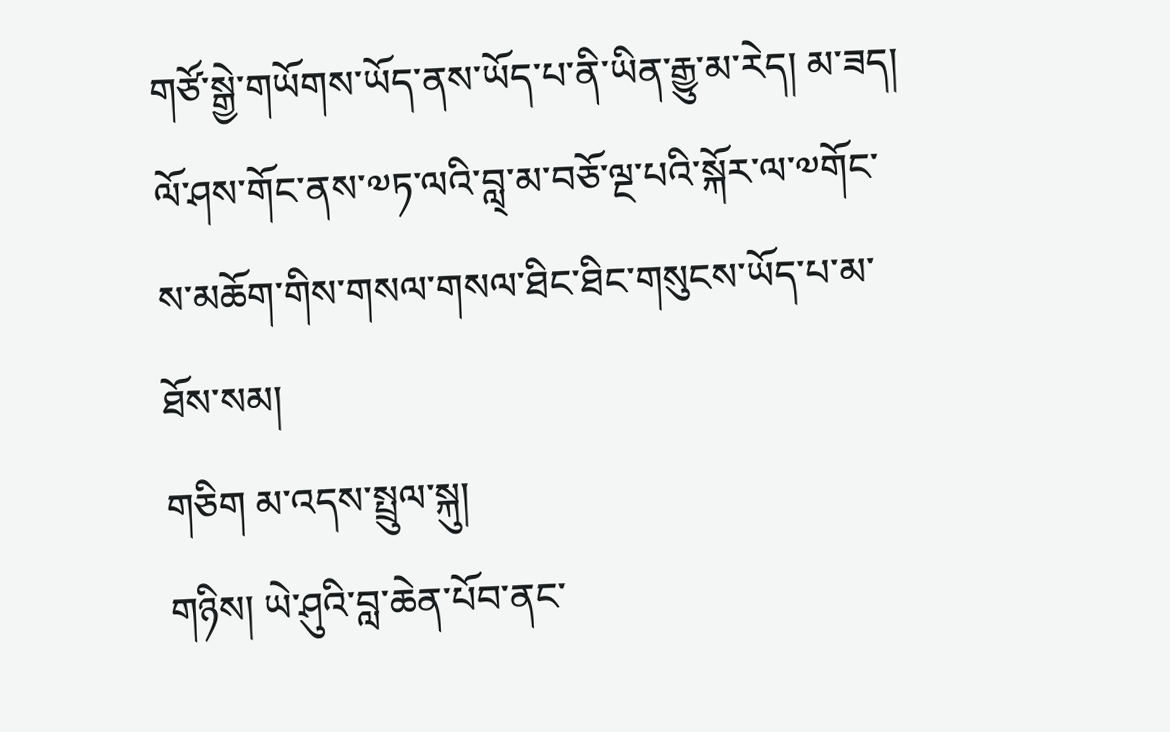གཙོ་སྒྱེ་གཡོགས་ཡོད་ནས་ཡོད་པ་ནི་ཡིན་རྒྱུ་མ་རེད། མ་ཟད། ལོ་ཤས་གོང་ནས་༧ཏ་ལའི་བླ྄་མ་བཅོ་ལྔ་པའི་སྐོར་ལ་༧གོང་ས་མཆོག་གིས་གསལ་གསལ་ཐིང་ཐིང་གསུངས་ཡོད་པ་མ་ཐོས་སམ།
གཅིག མ་འདས་སྤྲུལ་སྐུ།
གཉིས། ཡེ་ཤུའི་བླ་ཆེན་པོབ་ནང་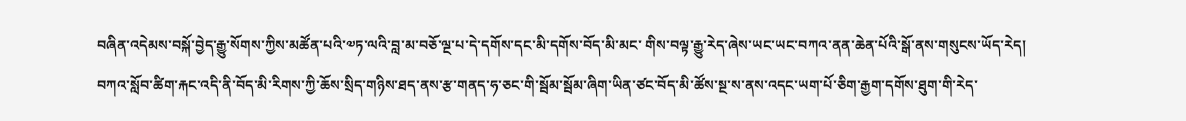བཞིན་འདེམས་བསྐོ་བྱེད་རྒྱུ་སོགས་ཀྱིས་མཚོན་པའི་༧ཏ་ལའི་བླ་མ་བཅོ་ལྔ་པ་དེ་དགོས་དང་མི་དགོས་བོད་མི་མང་ གིས་བལྟ་རྒྱུ་རེད་ཞེས་ཡང་ཡང་བཀའ་ནན་ཆེན་པོའི་སྒོ་ནས་གསུངས་ཡོད་རེད།
བཀའ་སློབ་ཚིག་རྐང་འདི་ནི་བོད་མི་རིགས་ཀྱི་ཆོས་སྲིད་གཉིས་ཐད་ནས་རྩ་གནད་ཧ་ཅང་གི་སྦོམ་སྦོམ་ཞིག་ཡིན་ཙང་བོད་མི་ཚོས་སྔ་ས་ནས་འདང་ཡག་པོ་ཅིག་རྒྱག་དགོས་ཐུག་གི་རེད་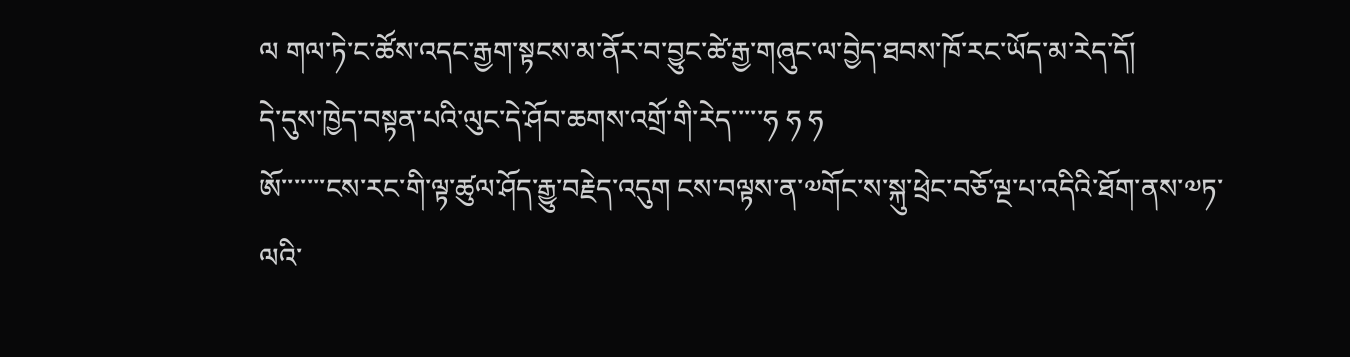ལ གལ་ཏེ་ང་ཚོས་འདང་རྒྱག་སྟངས་མ་ནོར་བ་བྱུང་ཚེ་རྒྱ་གཞུང་ལ་བྱེད་ཐབས་ཁོ་རང་ཡོད་མ་རེད་དོ།
དེ་དུས་ཁྱེད་བསྟན་པའི་ལུང་དེ་ཤོབ་ཆགས་འགྲོ་གི་རེད་་་་་ཧ ཧ ཧ
ཨོ་་་་་་་ངས་རང་གི་ལྟ་ཚུལ་ཤོད་རྒྱུ་བརྗེད་འདུག ངས་བལྟས་ན་༧གོང་ས་སྐུ་ཕྲེང་བཅོ་ལྔ་པ་འདིའི་ཐོག་ནས་༧ཏ་ལའི་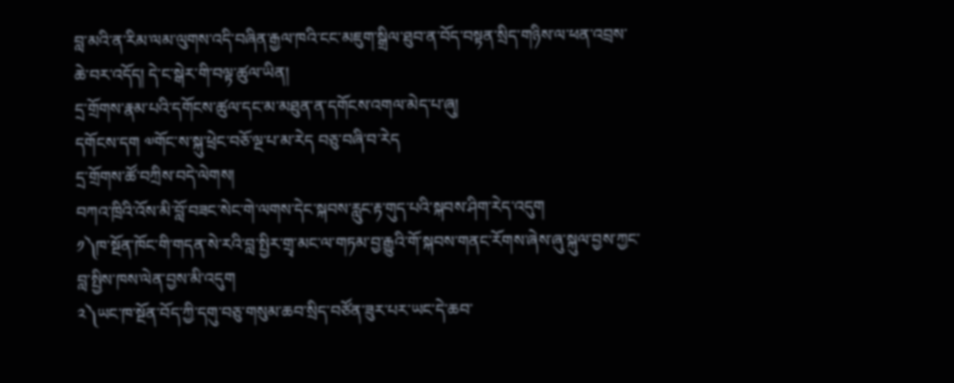བླ་མའི་ན་རིམ་ལམ་ལུགས་འདི་བཞིན་རྒྱལ་ཁའི་ངང་མཇུག་སྒྲིལ་ཐུབ་ན་བོད་བསྟན་སྲིད་གཉིས་ལ་ཕན་འབྲས་ཆེ་བར་འདོད། དེ་ང་སྒེར་གི་བལྟ་ཚུལ་ཡིན།
དྲ་གྲོགས་རྣམ་པའི་དགོངས་ཚུལ་དང་མ་མཐུན་ན་དགོངས་འགལ་མེད་པ་ཞུ།
དགོངས་དག ༧གོང་ས་སྐུ་ཕྲེང་བཅོ་ལྔ་པ་མ་རེད བཅུ་བཞི་བ་རེད
དྲ་གྲོགས་ཚོ་བཀྲིས་བདེ་ལེགས།
བཀའ་ཁྲིའི་འོས་མི་བློ་བཟང་སེང་གེ་ལགས་དེང་སྐབས་རླུང་རྟ་གུད་པའི་སྐབས་ཤིག་རེད་འདུག
༡༽ཁ་སྔོན་ཁོང་གི་གདན་སེ་རའི་བླ་སྤྱིར་གྲྭ་མང་ལ་གཏམ་བྱ་རྒྱུའི་གོ་སྐབས་གནང་རོགས་ཞེས་ཞུ་སྐུལ་བྱས་ཀྱང་བླ་སྤྱིས་ཁས་ལེན་བྱས་མི་འདུག
༢༽ཡང་ཁ་སྔོན་བོད་ཀྱི་དགུ་བཅུ་གསུམ་ཆབ་སྲིད་བཙོན་ཟུར་པར་ཡང་དེ་ཆབ་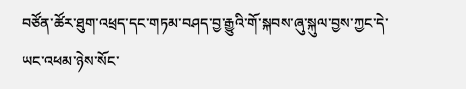བཙོན་ཚོར་ཐུག་འཕྲད་དང་གཏམ་བཤད་བྱ་རྒྱུའི་གོ་སྐབས་ཞུ་སྐུལ་བྱས་ཀྱང་དེ་ཡང་འཕམ་ཉེས་སོང་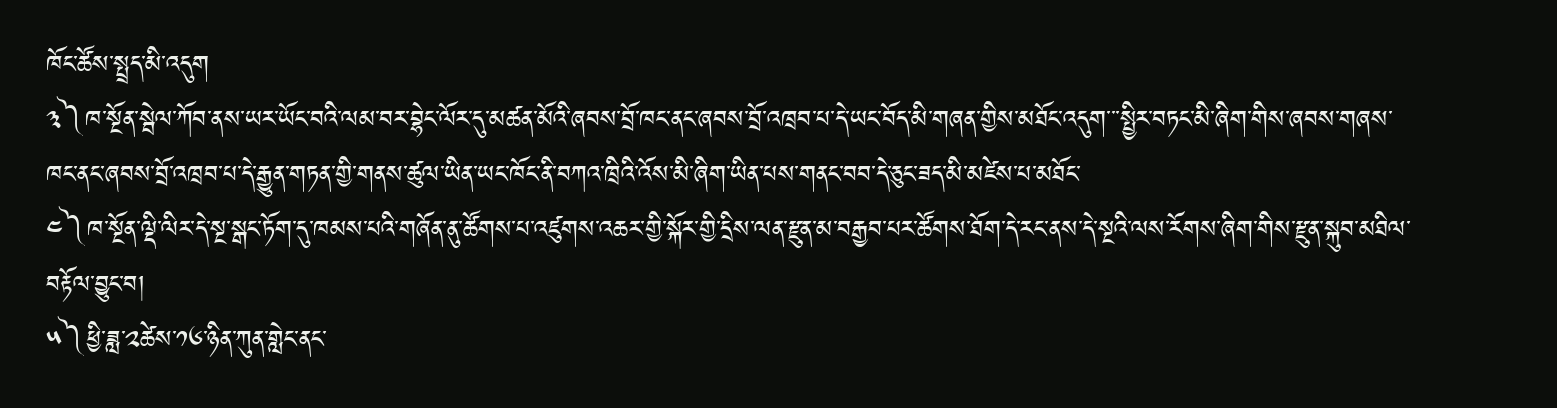ཁོང་ཚོས་སྤྲད་མི་འདུག
༣༽ཁ་སྔོན་སྦེལ་ཀོབ་ནས་ཡར་ཡོང་བའི་ལམ་བར་བྷེང་ལོར་དུ་མཚན་མོའི་ཞབས་བྲོ་ཁང་ནང་ཞབས་བྲོ་འཁྲབ་པ་དེ་ཡང་བོད་མི་གཞན་གྱིས་མཐོང་འདུག་་་སྤྱིར་བཏང་མི་ཞིག་གིས་ཞབས་གཞས་ཁང་ནང་ཞབས་བྲོ་འཁྲབ་པ་དེ་རྒྱུན་གཏན་གྱི་གནས་ཚུལ་ཡིན་ཡང་ཁོང་ནི་བཀའ་ཁྲིའི་འོས་མི་ཞིག་ཡིན་པས་གནང་བབ་དེ་ཅུང་ཟད་མི་མཛེས་པ་མཐོང་
༤༽ཁ་སྔོན་ལྡི་ལིར་དེ་སྔ་སྒང་ཏོག་དུ་ཁམས་པའི་གཞོན་ནུ་ཚོགས་པ་འཛུགས་འཆར་གྱི་སྐོར་གྱི་དྲིས་ལན་རྫུན་མ་བརྒྱབ་པར་ཚོགས་ཐོག་དེ་རང་ནས་དེ་སྔའི་ལས་རོགས་ཞིག་གིས་རྫུན་སྐུབ་མཐིལ་བརྟོལ་བྱུང་བ།
༥༽ཕྱི་ཟླ་༢ཚེས་༡༦་ཉིན་ཀུན་གླེང་ནང་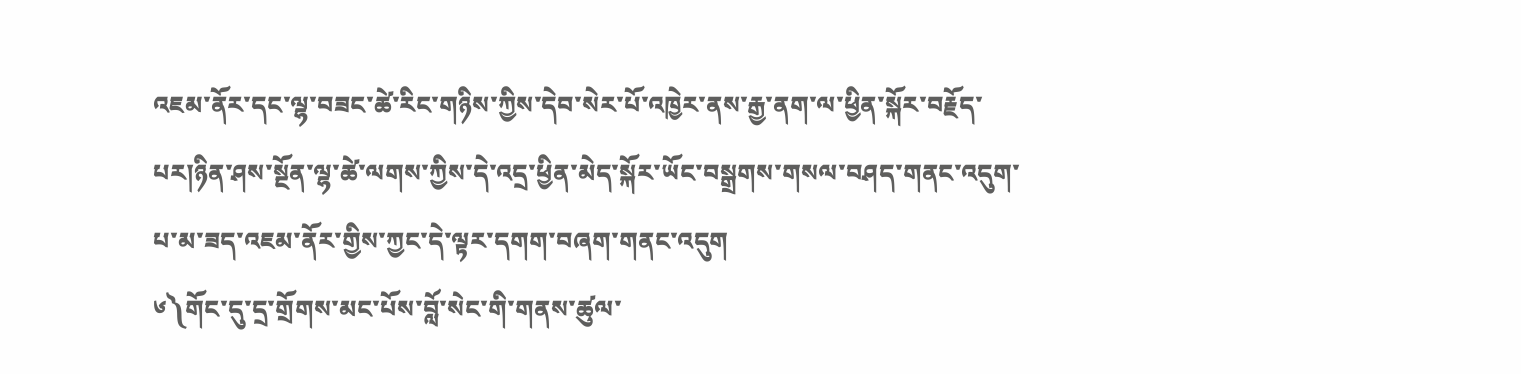འཇམ་ནོར་དང་ལྷ་བཟང་ཚེ་རིང་གཉིས་ཀྱིས་དེབ་སེར་པོ་འཁྱེར་ནས་རྒྱ་ནག་ལ་ཕྱིན་སྐོར་བརྗོད་པར།ཉིན་ཤས་སྔོན་ལྷ་ཚེ་ལགས་ཀྱིས་དེ་འདྲ་ཕྱིན་མེད་སྐོར་ཡོང་བསྒྲགས་གསལ་བཤད་གནང་འདུག་པ་མ་ཟད་འཇམ་ནོར་གྱིས་ཀྱང་དེ་ལྟར་དགག་བཞག་གནང་འདུག
༦༽གོང་དུ་དྲ་གྲོགས་མང་པོས་བློ་སེང་གི་གནས་ཚུལ་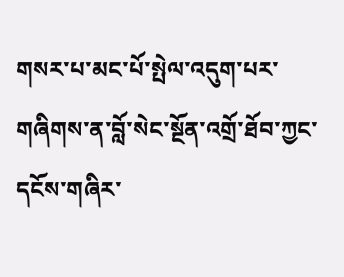གསར་པ་མང་པོ་སྤེལ་འདུག་པར་གཞིགས་ན་བློ་སེང་སྔོན་འགྲོ་ཐོབ་ཀྱང་དངོས་གཞིར་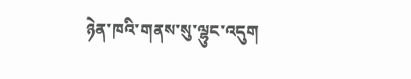ཉེན་ཁའི་གནས་སུ་ལྷུང་འདུག